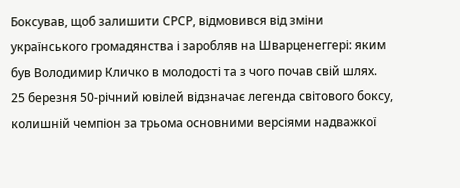Боксував, щоб залишити СРСР, відмовився від зміни українського громадянства і заробляв на Шварценеггері: яким був Володимир Кличко в молодості та з чого почав свій шлях.
25 березня 50-річний ювілей відзначає легенда світового боксу, колишній чемпіон за трьома основними версіями надважкої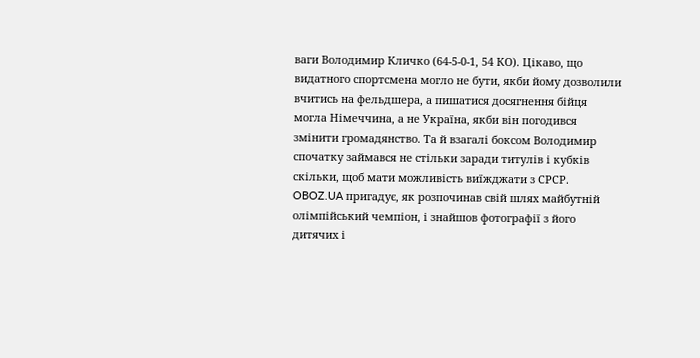ваги Володимир Кличко (64-5-0-1, 54 КО). Цікаво, що видатного спортсмена могло не бути, якби йому дозволили вчитись на фельдшера, а пишатися досягнення бійця могла Німеччина, а не Україна, якби він погодився змінити громадянство. Та й взагалі боксом Володимир спочатку займався не стільки заради титулів і кубків скільки, щоб мати можливість виїжджати з СРСР.
OBOZ.UA пригадує, як розпочинав свій шлях майбутній олімпійський чемпіон, і знайшов фотографії з його дитячих і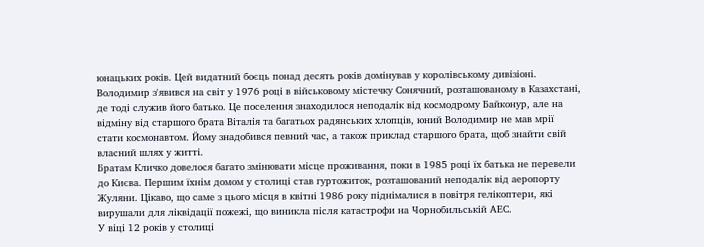юнацьких років. Цей видатний боєць понад десять років домінував у королівському дивізіоні.
Володимир з'явився на світ у 1976 році в військовому містечку Сонячний, розташованому в Казахстані, де тоді служив його батько. Це поселення знаходилося неподалік від космодрому Байконур, але на відміну від старшого брата Віталія та багатьох радянських хлопців, юний Володимир не мав мрії стати космонавтом. Йому знадобився певний час, а також приклад старшого брата, щоб знайти свій власний шлях у житті.
Братам Кличко довелося багато змінювати місце проживання, поки в 1985 році їх батька не перевели до Києва. Першим їхнім домом у столиці став гуртожиток, розташований неподалік від аеропорту Жуляни. Цікаво, що саме з цього місця в квітні 1986 року піднімалися в повітря гелікоптери, які вирушали для ліквідації пожежі, що виникла після катастрофи на Чорнобильській АЕС.
У віці 12 років у столиці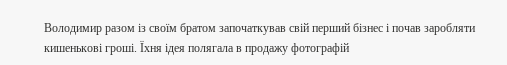Володимир разом із своїм братом започаткував свій перший бізнес і почав заробляти кишенькові гроші. Їхня ідея полягала в продажу фотографій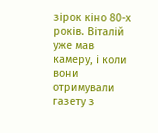зірок кіно 80-х років. Віталій уже мав камеру, і коли вони отримували газету з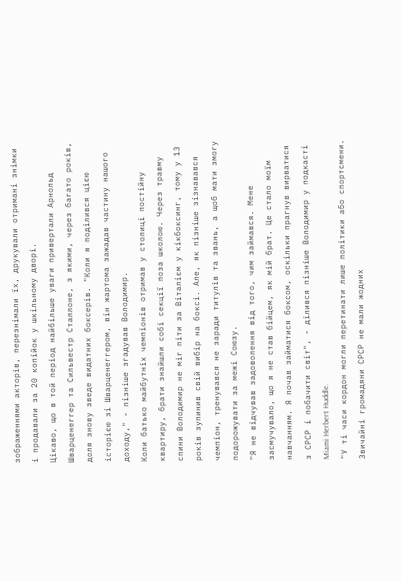зображеннями акторів, перезнімали їх, друкували отримані знімки і продавали за 20 копійок у шкільному дворі.
Цікаво, що в той період найбільше уваги привертали Арнольд Шварценеггер та Сильвестр Сталлоне, з якими, через багато років, доля знову зведе видатних боксерів. "Коли я поділився цією історією зі Шварценеггером, він жартома зажадав частину нашого доходу," - пізніше згадував Володимир.
Коли батько майбутніх чемпіонів отримав у столиці постійну квартиру, брати знайшли собі секції поза школою. Через травму спини Володимир не міг піти за Віталієм у кікбоксинг, тому у 13 років зупинив свій вибір на боксі. Але, як пізніше зізнавався чемпіон, тренувався не заради титулів та звань, а щоб мати змогу подорожувати за межі Союзу.
"Я не відчував задоволення від того, чим займався. Мене засмучувало, що я не став бійцем, як мій брат. Це стало моїм навчанням. Я почав займатися боксом, оскільки прагнув вирватися з СРСР і побачити світ", - ділився пізніше Володимир у подкасті Miami Herbert Huddle.
"У ті часи кордон могли перетинати лише політики або спортсмени. Звичайні громадяни СРСР не мали жодних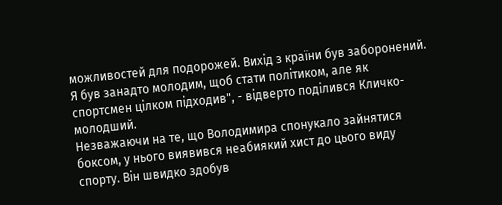можливостей для подорожей. Вихід з країни був заборонений. Я був занадто молодим, щоб стати політиком, але як спортсмен цілком підходив", - відверто поділився Кличко-молодший.
Незважаючи на те, що Володимира спонукало зайнятися боксом, у нього виявився неабиякий хист до цього виду спорту. Він швидко здобув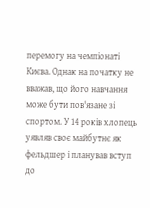перемогу на чемпіонаті Києва. Однак на початку не вважав, що його навчання може бути пов'язане зі спортом. У 14 років хлопець уявляв своє майбутнє як фельдшер і планував вступ до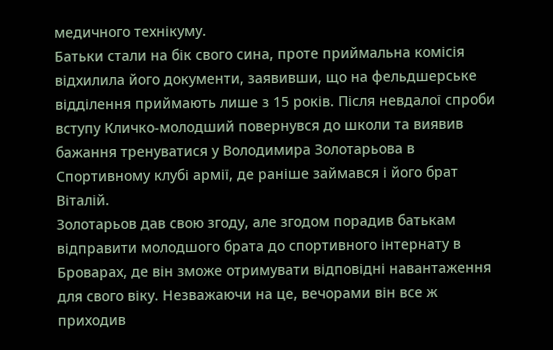медичного технікуму.
Батьки стали на бік свого сина, проте приймальна комісія відхилила його документи, заявивши, що на фельдшерське відділення приймають лише з 15 років. Після невдалої спроби вступу Кличко-молодший повернувся до школи та виявив бажання тренуватися у Володимира Золотарьова в Спортивному клубі армії, де раніше займався і його брат Віталій.
Золотарьов дав свою згоду, але згодом порадив батькам відправити молодшого брата до спортивного інтернату в Броварах, де він зможе отримувати відповідні навантаження для свого віку. Незважаючи на це, вечорами він все ж приходив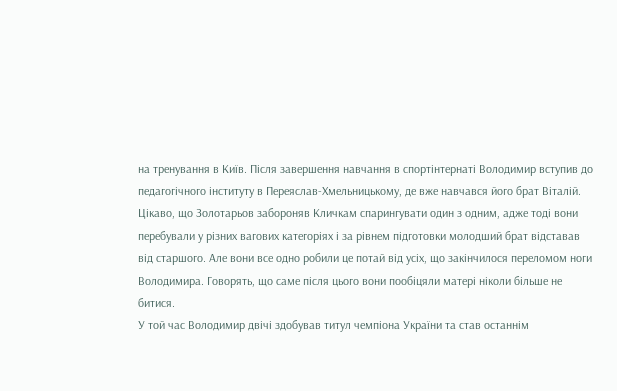на тренування в Київ. Після завершення навчання в спортінтернаті Володимир вступив до педагогічного інституту в Переяслав-Хмельницькому, де вже навчався його брат Віталій.
Цікаво, що Золотарьов забороняв Кличкам спарингувати один з одним, адже тоді вони перебували у різних вагових категоріях і за рівнем підготовки молодший брат відставав від старшого. Але вони все одно робили це потай від усіх, що закінчилося переломом ноги Володимира. Говорять, що саме після цього вони пообіцяли матері ніколи більше не битися.
У той час Володимир двічі здобував титул чемпіона України та став останнім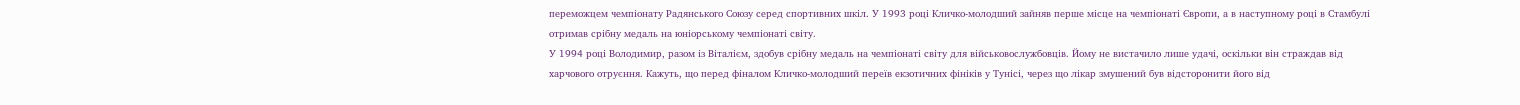переможцем чемпіонату Радянського Союзу серед спортивних шкіл. У 1993 році Кличко-молодший зайняв перше місце на чемпіонаті Європи, а в наступному році в Стамбулі отримав срібну медаль на юніорському чемпіонаті світу.
У 1994 році Володимир, разом із Віталієм, здобув срібну медаль на чемпіонаті світу для військовослужбовців. Йому не вистачило лише удачі, оскільки він страждав від харчового отруєння. Кажуть, що перед фіналом Кличко-молодший переїв екзотичних фініків у Тунісі, через що лікар змушений був відсторонити його від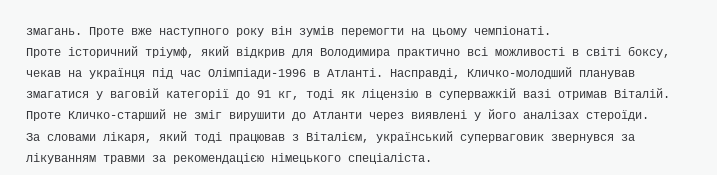змагань. Проте вже наступного року він зумів перемогти на цьому чемпіонаті.
Проте історичний тріумф, який відкрив для Володимира практично всі можливості в світі боксу, чекав на українця під час Олімпіади-1996 в Атланті. Насправді, Кличко-молодший планував змагатися у ваговій категорії до 91 кг, тоді як ліцензію в суперважкій вазі отримав Віталій. Проте Кличко-старший не зміг вирушити до Атланти через виявлені у його аналізах стероїди.
За словами лікаря, який тоді працював з Віталієм, український суперваговик звернувся за лікуванням травми за рекомендацією німецького спеціаліста.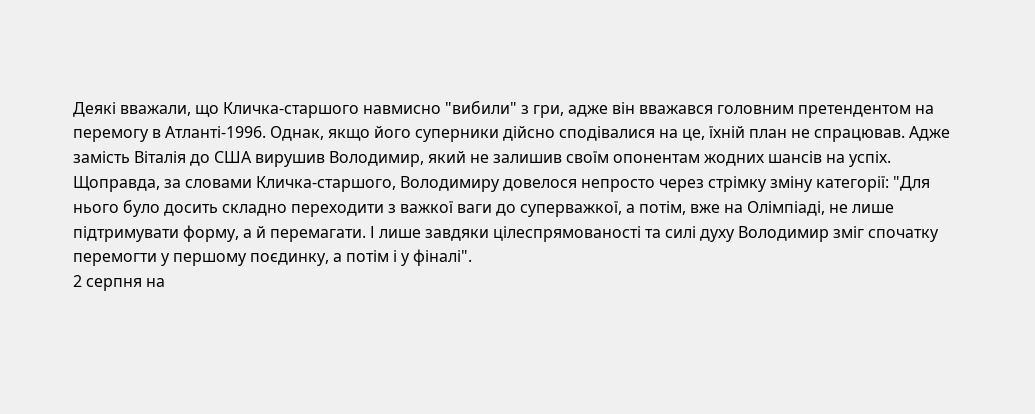Деякі вважали, що Кличка-старшого навмисно "вибили" з гри, адже він вважався головним претендентом на перемогу в Атланті-1996. Однак, якщо його суперники дійсно сподівалися на це, їхній план не спрацював. Адже замість Віталія до США вирушив Володимир, який не залишив своїм опонентам жодних шансів на успіх.
Щоправда, за словами Кличка-старшого, Володимиру довелося непросто через стрімку зміну категорії: "Для нього було досить складно переходити з важкої ваги до суперважкої, а потім, вже на Олімпіаді, не лише підтримувати форму, а й перемагати. І лише завдяки цілеспрямованості та силі духу Володимир зміг спочатку перемогти у першому поєдинку, а потім і у фіналі".
2 серпня на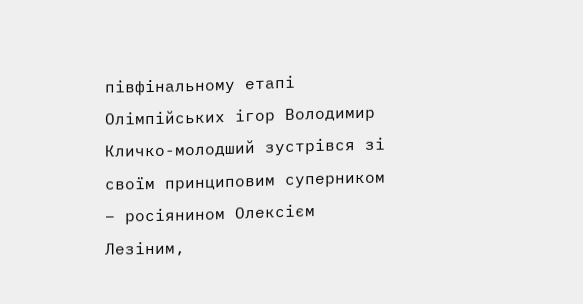півфінальному етапі Олімпійських ігор Володимир Кличко-молодший зустрівся зі своїм принциповим суперником – росіянином Олексієм Лезіним,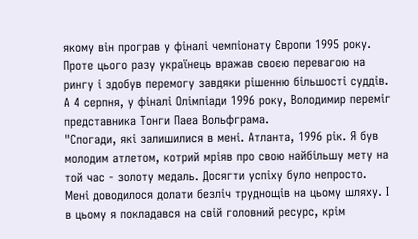якому він програв у фіналі чемпіонату Європи 1995 року. Проте цього разу українець вражав своєю перевагою на рингу і здобув перемогу завдяки рішенню більшості суддів. А 4 серпня, у фіналі Олімпіади 1996 року, Володимир переміг представника Тонги Паеа Вольфграма.
"Спогади, які залишилися в мені. Атланта, 1996 рік. Я був молодим атлетом, котрий мріяв про свою найбільшу мету на той час - золоту медаль. Досягти успіху було непросто. Мені доводилося долати безліч труднощів на цьому шляху. І в цьому я покладався на свій головний ресурс, крім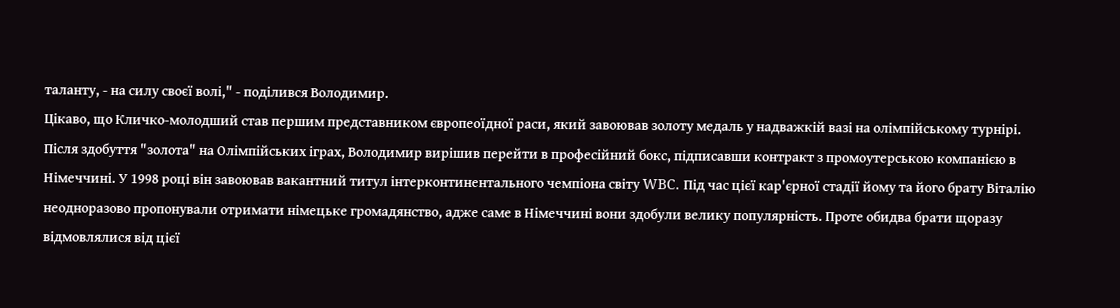таланту, - на силу своєї волі," - поділився Володимир.
Цікаво, що Кличко-молодший став першим представником європеоїдної раси, який завоював золоту медаль у надважкій вазі на олімпійському турнірі.
Після здобуття "золота" на Олімпійських іграх, Володимир вирішив перейти в професійний бокс, підписавши контракт з промоутерською компанією в Німеччині. У 1998 році він завоював вакантний титул інтерконтинентального чемпіона світу WBC. Під час цієї кар'єрної стадії йому та його брату Віталію неодноразово пропонували отримати німецьке громадянство, адже саме в Німеччині вони здобули велику популярність. Проте обидва брати щоразу відмовлялися від цієї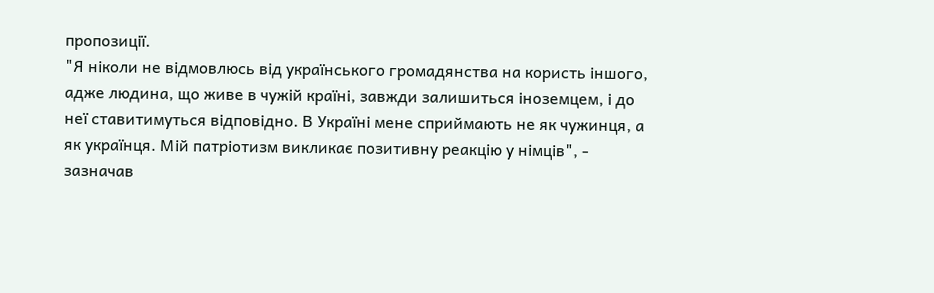пропозиції.
"Я ніколи не відмовлюсь від українського громадянства на користь іншого, адже людина, що живе в чужій країні, завжди залишиться іноземцем, і до неї ставитимуться відповідно. В Україні мене сприймають не як чужинця, а як українця. Мій патріотизм викликає позитивну реакцію у німців", - зазначав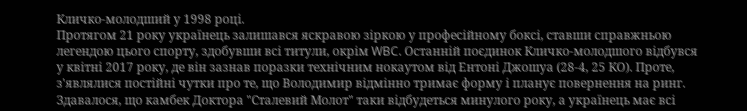Кличко-молодший у 1998 році.
Протягом 21 року українець залишався яскравою зіркою у професійному боксі, ставши справжньою легендою цього спорту, здобувши всі титули, окрім WBC. Останній поєдинок Кличко-молодшого відбувся у квітні 2017 року, де він зазнав поразки технічним нокаутом від Ентоні Джошуа (28-4, 25 КО). Проте, з'являлися постійні чутки про те, що Володимир відмінно тримає форму і планує повернення на ринг.
Здавалося, що камбек Доктора "Сталевий Молот" таки відбудеться минулого року, а українець має всі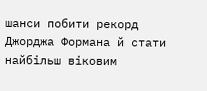шанси побити рекорд Джорджа Формана й стати найбільш віковим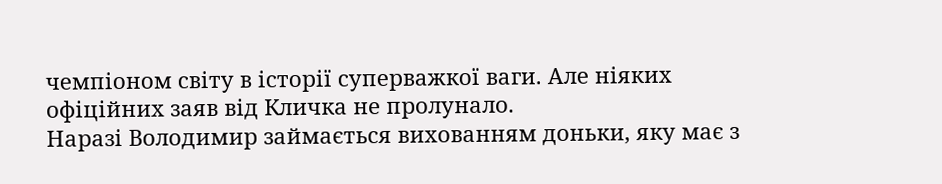чемпіоном світу в історії суперважкої ваги. Але ніяких офіційних заяв від Кличка не пролунало.
Наразі Володимир займається вихованням доньки, яку має з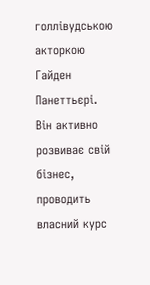голлівудською акторкою Гайден Панеттьєрі. Він активно розвиває свій бізнес, проводить власний курс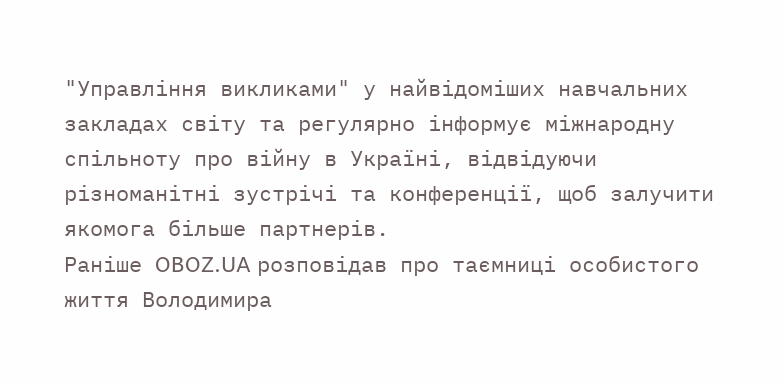"Управління викликами" у найвідоміших навчальних закладах світу та регулярно інформує міжнародну спільноту про війну в Україні, відвідуючи різноманітні зустрічі та конференції, щоб залучити якомога більше партнерів.
Раніше OBOZ.UA розповідав про таємниці особистого життя Володимира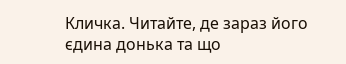Кличка. Читайте, де зараз його єдина донька та що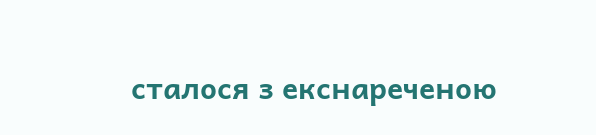сталося з екснареченою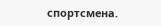спортсмена.